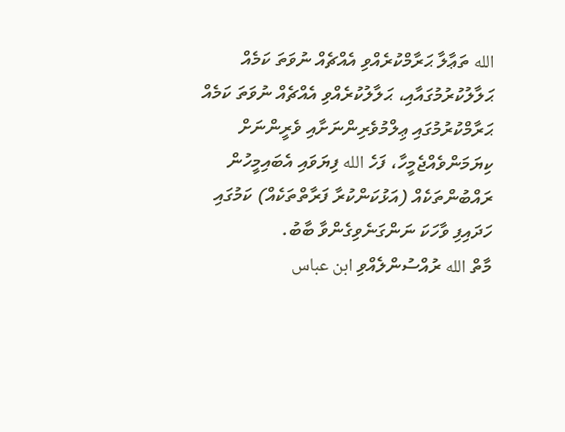الله ތަޢާލާ ޙަރާމްކުރެއްވި އެއްޗެއް ނުވަތަ ކަމެއް ޙަލާލުކުރުމުގައާއި، ޙަލާލުކުރެއްވި އެއްޗެއް ނުވަތަ ކަމެއް ޙަރާމްކުރުމުގައި ޢިލްމުވެރިންނަށާއި ވެރީންނަށް ކިޔަމަންވެއްޖެމީހާ، ފަހެ الله ފިޔަވައި އެބައިމީހުން ރައްބުންތަކެއް (އަޅުކަންކުރާ ފަރާތްތަކެއް) ކަމުގައި ހަދައިފި ވާހަކަ ނަންގަނެވިގެންވާ ބާބު.
މާތް الله ރުއްސުންލެއްވި ابن عباس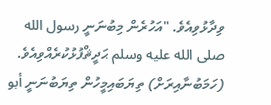ވިދާޅުވިއެވެ. "އަހުރެން މިބުނަނީ رسول الله صلى الله عليه وسلم ޙަދީޘްފުޅުކުރެއްވިއެވެ. (ހަމަބުނާއިރަށް) ތިޔަބައިމީހުން ތިޔަބުނަނީ أبو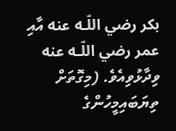بكر رضي اللّـه عنه އާއި عمر رضي اللّـه عنه ވިދާޅުވިއެވެ. (މިގޮތަށް ތިޔަބައިމީހުންގެ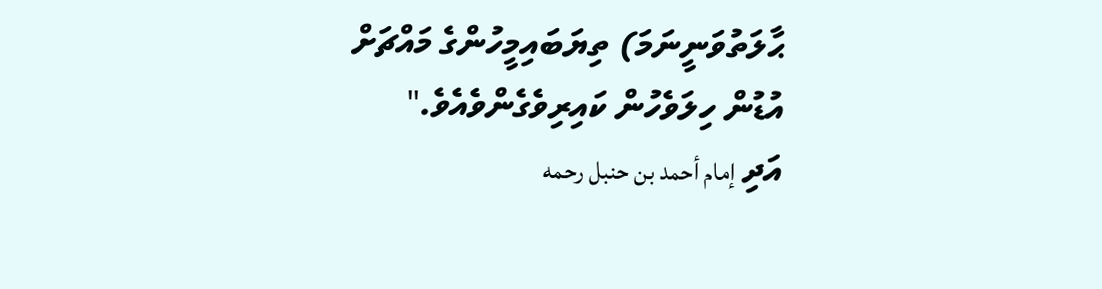ޙާލަތުވަނީނަމަ) ތިޔަބައިމީހުންގެ މައްޗަށް އުޑުން ހިލަވެހުން ކައިރިވެގެންވެއެވެ."
އަދި إمام أحمد بن حنبل رحمه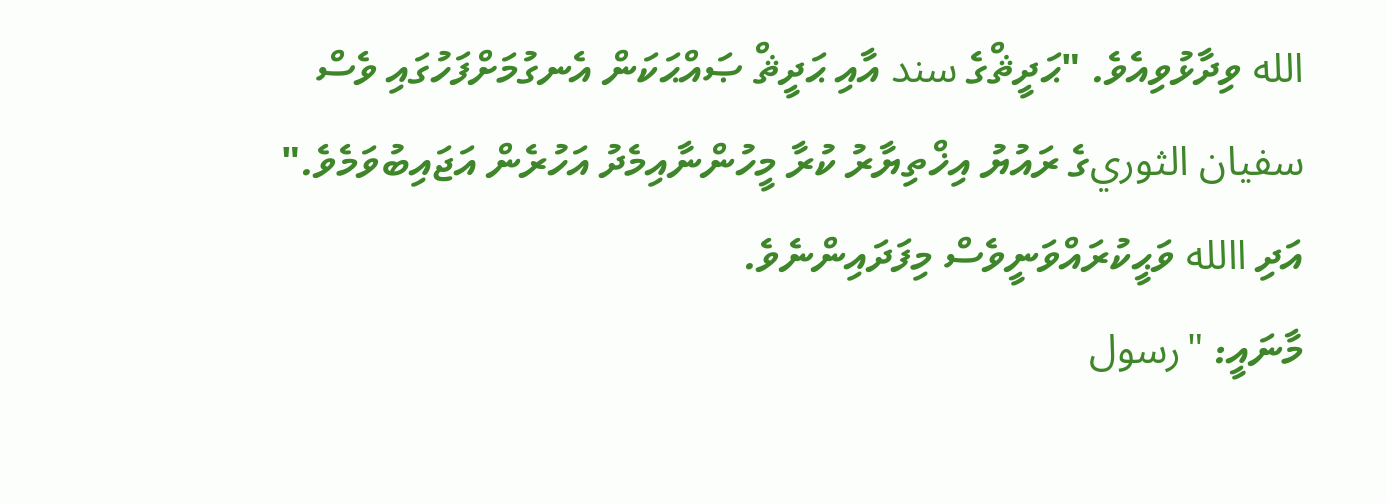الله ވިދާޅުވިއެވެ. "ޙަދީޘްގެ سند އާއި ޙަދީޘް ޞައްޙަކަން އެނގުމަށްފަހުގައި ވެސް سفيان الثوريގެ ރައުޔު އިޚްތިޔާރު ކުރާ މީހުންނާއިމެދު އަހުރެން އަޖައިބުވަމެވެ." އަދި االله ވަޙީކުރައްވަނީވެސް މިފަދައިންނެވެ.
މާނައީ: "رسول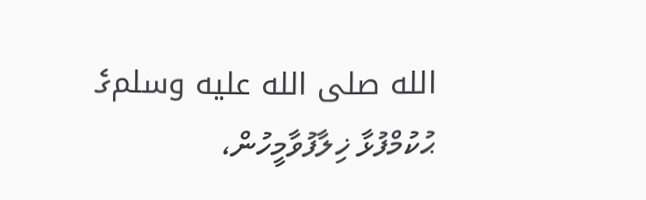الله صلى الله عليه وسلمގެ ޙުކުމްފުޅާ ޚިލާފުވާމީހުން،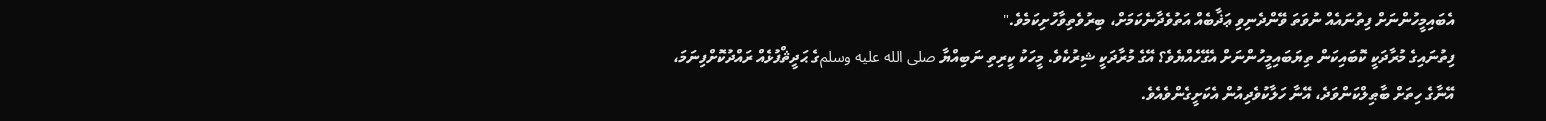އެބައިމީހުންނަށް ފިތުނައެއް ނުވަތަ ވޭންދެނިވި ޢަޛާބެއް އަތުވެދާނެކަމަށް، ބިރުވެތިވާހުށިކަމެވެ."
ފިތުނައިގެ މުރާދަކީ ކޮބައިކަން ތިޔަބައިމީހުންނަށް އެގޭހެއްޔެވެ؟ އޭގެ މުރާދަކީ ޝިރުކެވެ. މީހަކު ކީރިތި ނަބިއްޔާ صلى الله عليه وسلمގެ ޙަދީޘްފުޅެއް ރައްދުކޮށްފިނަމަ، އޭނާގެ ހިތަށް ބާޠިލްކަންވަދެ، އޭނާ ހަލާކުވެދިއުން އެކަށީގެންވެއެވެ.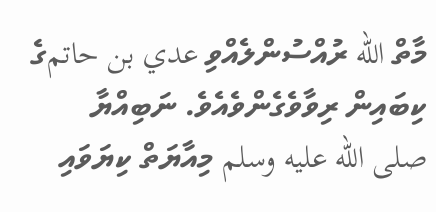މާތް الله ރުއްސުންލެއްވި عدي بن حاتمގެ ކިބައިން ރިވާވެގެންވެއެވެ. ނަބިއްޔާ صلى الله عليه وسلم މިއާޔަތް ކިޔަވައި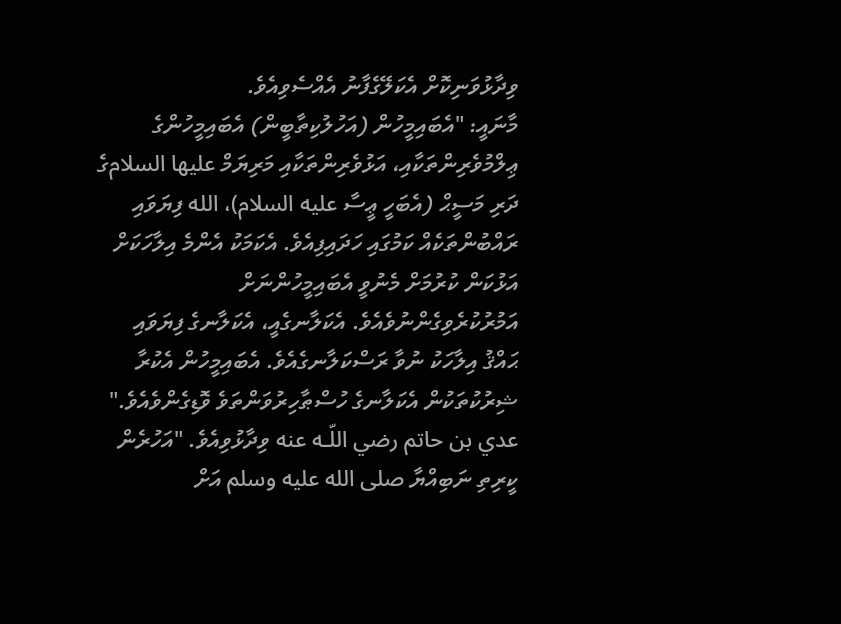ވިދާޅުވަނިކޮށް އެކަލޭގެފާނު އެއްސެވިއެވެ.
މާނައީ: "އެބައިމީހުން (އަހުލުކިތާބީން) އެބައިމީހުންގެ ޢިލްމުވެރިންތަކާއި، އަޅުވެރިންތަކާއި މަރިޔަމް عليها السلامގެ ދަރި މަސީޙް (އެބަހީ ޢީސާ عليه السلام)، الله ފިޔަވައި ރައްބުންތަކެއް ކަމުގައި ހަދައިފިއެވެ. އެކަމަކު އެންމެ އިލާހަކަށް އަޅުކަން ކުރުމަށް މެނުވީ އެބައިމީހުންނަށް އަމުރުކުރެވިގެންނުވެއެވެ. އެކަލާނގެއީ، އެކަލާނގެ ފިޔަވައި ޙައްޤު އިލާހަކު ނުވާ ރަސްކަލާނގެއެވެ. އެބައިމީހުން އެކުރާ ޝިރުކުތަކުން އެކަލާނގެ ހުސްޠާހިރުވަންތަވެ ވޮޑިގެންވެއެވެ."
عدي بن حاتم رضي اللّـه عنه ވިދާޅުވިއެވެ. "އަހުރެން ކީރިތި ނަބިއްޔާ صلى الله عليه وسلم އަށް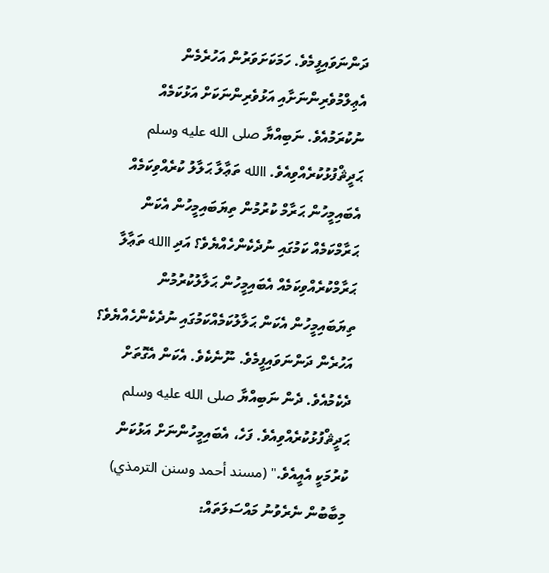ދަންނަވައިފީމެވެ. ހަމަކަށަވަރުން އަހުރެމެން އެޢިލްމުވެރިންނަށާއި އަޅުވެރިންނަކަށް އަޅުކަމެއް ނުކުރަމުއެވެ. ނަބިއްޔާ صلى الله عليه وسلم ޙަދީޘްފުޅުކުރެއްވިއެވެ. االله ތަޢާލާ ޙަލާލު ކުރެއްވިކަމެއް އެބައިމީހުން ޙަރާމް ކުރުމުން ތިޔަބައިމީހުން އެކަން ޙަރާމްކަމެއް ކަމުގައި ނުދެކެންހެއްޔެވެ؟ އަދި االله ތަޢާލާ ޙަރާމްކުރެއްވިކަމެއް އެބައިމީހުން ޙަލާލުކުރުމުން ތިޔަބައިމީހުން އެކަން ޙަލާލުކަމެއްކަމުގައި ނުދެކެންހެއްޔެވެ؟ އަހުރެން ދަންނަވައިފީމެވެ. ނޫނެކެވެ. އެކަން އެގޮތަށް ދެކެމުއެވެ. ދެން ނަބިއްޔާ صلى الله عليه وسلم ޙަދީޘްފުޅުކުރެއްވިއެވެ. ފަހެ، އެބައިމީހުންނަށް އަޅުކަން ކުރުމަކީ އެއީއެވެ." (مسند أحمد وسنن الترمذي)
މިބާބުން ނެރެވުނު މައްސަލަތައް: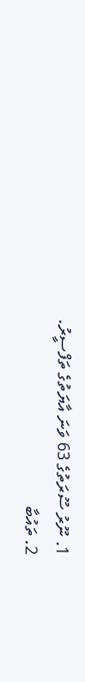1. ނޫރު ސޫރަތުގެ 63 ވަނަ އާޔަތުގެ ތަފްސީރު.
2. ތައުބާ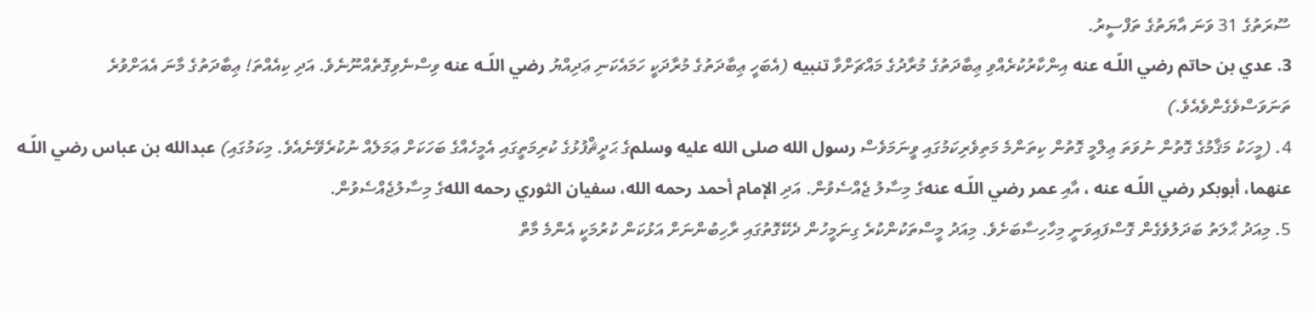ސޫރަތުގެ 31 ވަނަ އާޔަތުގެ ތަފްސީރު.
3. عدي بن حاتم رضي اللّـه عنه އިންކާރުކުރެއްވި ޢިބާދަތުގެ މުރާދުގެ މައްޗަށްވާ تنبيه (އެބަހީ ޢިބާދަތުގެ މުރާދަކީ ހަމައެކަނި ޢަދިއްޔު رضي اللّـه عنه ވިސްނެވިގޮތެއްނޫނެވެ. އަދި ކިއެއްތަ! ޢިބާދަތުގެ މާނަ އެއަށްވުރެ ތަނަވަސްވެގެންވެއެވެ.)
4. (މީހަކު މަޤާމުގެ ގޮތުން ނުވަތަ ޢިލްމީ ގޮތުން ކިތަންމެ މަތިވެރިކަމުގައި ވީނަމަވެސް رسول الله صلى الله عليه وسلمގެ ޙަދީޘްފުޅުގެ ކުރިމަތީގައި އެމީހެއްގެ ބަހަކަށް ޢަމަލެއް ނުކުރެވޭނެއެވެ. މިކަމުގައި) عبدالله بن عباس رضي اللّـه عنهما، أبوبكر رضي اللّـه عنه ، އާއި عمر رضي اللّـه عنهގެ މިސާލު ޖެއްސެވުން. އަދި الإمام أحمد رحمه الله، سفيان الثوري رحمه اللهގެ މިސާލުޖެއްސެވުން.
5. މިއަދު ޙާލަތު ބަދަލުވެގެން ގޮސްފައިވަނީ މިހާހިސާބަށެވެ. މިއަދު މީސްތަކުންކުރެ ގިނަމީހުން ދެކޭގޮތުގައި ރާހިބުންނަށް އަޅުކަން ކުރުމަކީ އެންމެ މާތް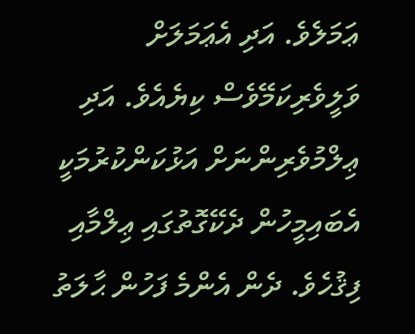ޢަމަލެވެ. އަދި އެޢަމަލަށް ވަލީވެރިކަމޭވެސް ކިޔެއެވެ. އަދި ޢިލްމުވެރިންނަށް އަޅުކަންކުރުމަކީ އެބައިމީހުން ދެކޭގޮތުގައި ޢިލްމާއި ފިޤުހެވެ. ދެން އެންމެ ފަހުން ޙާލަތު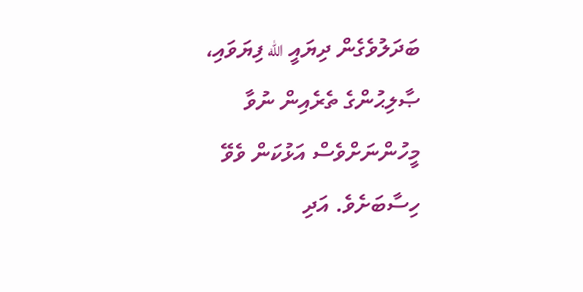ބަދަލުވެގެން ދިޔައީ الله ފިޔަވައި، ޞާލިޙުންގެ ތެރެއިން ނުވާ މީހުންނަށްވެސް އަޅުކަން ވެވޭ ހިސާބަށެވެ. އަދި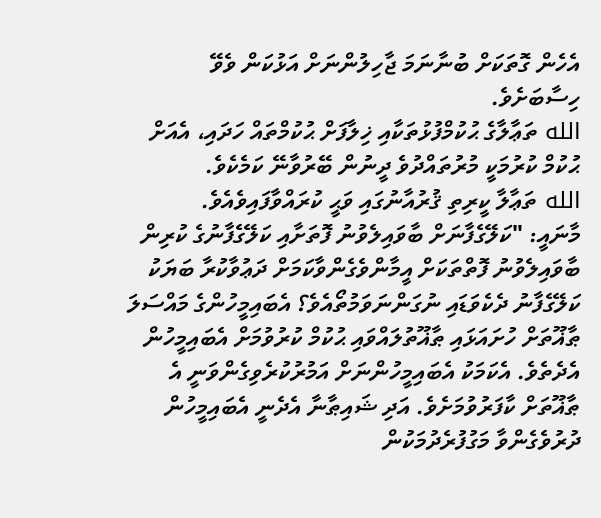އެހެން ގޮތަކަށް ބުނާނަމަ ޖާހިލުންނަށް އަޅުކަން ވެވޭ ހިސާބަށެވެ.
الله ތަޢާލާގެ ޙުކުމްފުޅުތަކާއި ޚިލާފަށް ޙުކުމްތައް ހަދައި، އެއަށް ޙުކުމް ކުރުމަކީ މުރުތައްދުވެ ދީނުން ބޭރުވާނޭ ކަމެކެވެ.
الله ތަޢާލާ ކީރިތި ޤުރުއާނުގައި ވަޙީ ކުރައްވާފައިވެއެވެ.
މާނައީ: "ކަލޭގެފާނަށް ބާވައިލެވުނު ފޮތަށާއި ކަލޭގެފާނުގެ ކުރިން ބާވައިލެވުނު ފޮތްތަކަށް އީމާންވެގެންވާކަމަށް ދަޢުވާކުރާ ބަޔަކު ކަލޭގެފާނު ދެކެވަޑައި ނުގަންނަވަމުތޯއެވެ؟ އެބައިމީހުންގެ މައްސަލަ ޠާޣޫތަށް ހުށައަޅައި ޠާޣޫތުލައްވައި ޙުކުމް ކުރުވުމަށް އެބައިމީހުން އެދެތެވެ. އެކަމަކު އެބައިމީހުންނަށް އަމުރުކުރެވިގެންވަނީ އެ ޠާޣޫތަށް ކާފަރުވުމަށެވެ. އަދި ޝައިޠާނާ އެދެނީ އެބައިމީހުން ދުރުވެގެންވާ މަގުފުރެދުމަކުން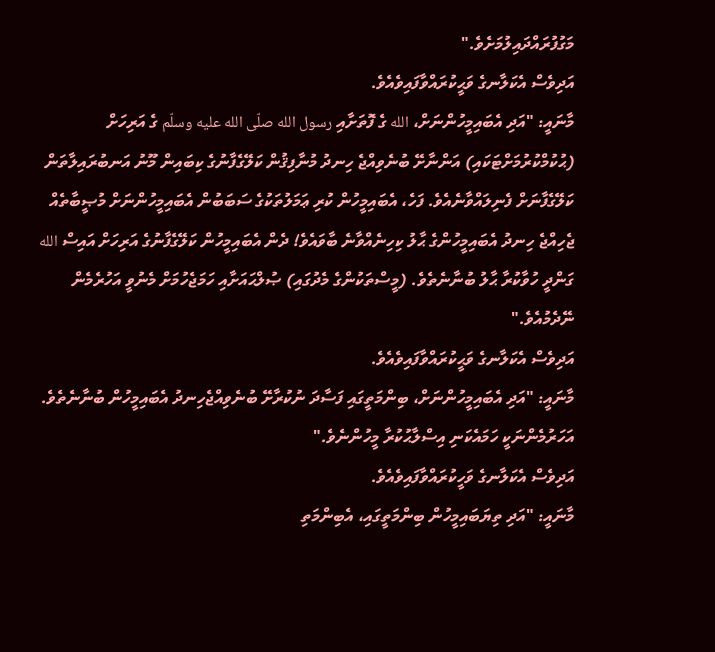މަގުފުރައްދައިލުމަށެވެ."
އަދިވެސް އެކަލާނގެ ވަޙީކުރައްވާފައިވެއެވެ.
މާނައީ: "އަދި އެބައިމީހުންނަށް، الله ގެ ފޮތަށާއި رسول الله صلّى الله عليه وسلّم ގެ އަރިހަށް (ޙުކުމްކުރުމަށްޓަކައި) އަންނާށޭ ބުނެވިއްޖެ ހިނދު މުނާފިޤުން ކަލޭގެފާނުގެ ކިބައިން މޫނު އަނބުރައިލާތަން ކަލޭގެފާނަށް ފެނިލައްވާނެއެވެ. ފަހެ، އެބައިމީހުން ކުރި ޢަމަލުތަކުގެ ސަބަބުން އެބައިމީހުންނަށް މުޞީބާތެއް ޖެހިއްޖެ ހިނދު އެބައިމީހުންގެ ޙާލު ކިހިނެއްވާނެ ބާވައެވެ! ދެން އެބައިމީހުން ކަލޭގެފާނުގެ އަރިހަށް އައިސް الله ގަންދީ ހުވާކުރާ ޙާލު ބުނާނެތެވެ. (މީސްތަކުންގެ މެދުގައި) ޞުލްޙައަށާއި ހަމަޖެހުމަށް މެނުވީ އަހުރެމެން ނޭދެމުއެވެ."
އަދިވެސް އެކަލާނގެ ވަޙީކުރައްވާފައިވެއެވެ.
މާނައީ: "އަދި އެބައިމީހުންނަށް، ބިންމަތީގައި ފަސާދަ ނުކުރާށޭ ބުނެވިއްޖެހިނދު އެބައިމީހުން ބުނާނެތެވެ. އަހަރުމެންނަކީ ހަމައެކަނި އިސްލާޙުކުރާ މީހުންނެވެ."
އަދިވެސް އެކަލާނގެ ވަހީކުރައްވާފައިވެއެވެ.
މާނައީ: "އަދި ތިޔަބައިމީހުން ބިންމަތީގައި، އެބިންމަތި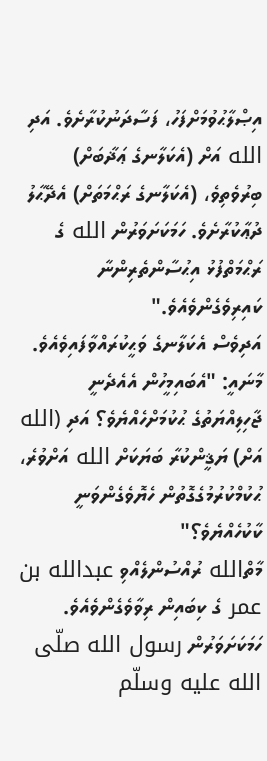އިޞްލާޙުވުމަށްފަހު، ފަސާދަނުކުރާށެވެ. އަދި الله އަށް (އެކަލާނގެ ޢަޛާބަށް) ބިރުވެތިވެ، (އެކަލާނގެ ރަޙްމަތަށް) އެދޭޙާލު ދުޢާކުރާށެވެ. ހަމަކަށަވަރުން الله ގެ ރަޙްމަތްފުޅު އިޙުސާންތެރިންނާ ކައިރިވެގެންވެއެވެ."
އަދިވެސް އެކަލާނގެ ވަޙީކުރައްވާފައިވެއެވެ.
މާނައީ: "އެބައިމީހުން އެއެދެނީ ޖާހިލިއްޔަތުގެ ޙުކުމަށްހެއްޔެވެ؟ އަދި (الله އަށް) ޔަޤީންކުރާ ބަޔަކަށް الله އަށްވުރެ، ޙުކުމްކުރުމުގެގޮތުން ހެޔޮވެގެންވަނީ ކާކުހެއްޔެވެ؟"
މާތްالله ރުއްސުންލެއްވި عبدالله بن عمر ގެ ކިބައިން ރިވާވެގެންވެއެވެ. ހަމަކަށަވަރުން رسول الله صلّى الله عليه وسلّم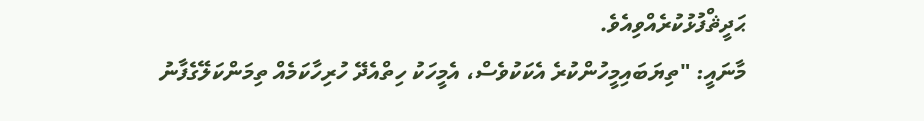ޙަދީޘްފުޅުކުރެއްވިއެވެ.
މާނައީ: "ތިޔަބައިމީހުންކުރެ އެކަކުވެސް، އެމީހަކު ހިތްއެދޭ ހުރިހާކަމެއް ތިމަންކަލޭގެފާނު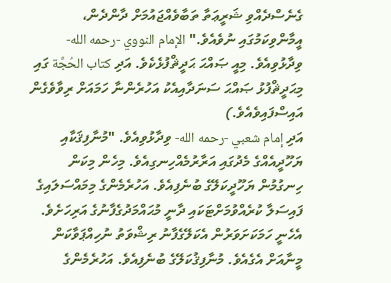ގެނެސްދެއްވި ޝަރީޢަތާ ތަބާވެއްޖައުމަށް ދާންދެން، އީމާންވިކަމުގައި ނުވެއެވެ." الإمام النووي -رحمه الله- ވިދާޅުވިއެވެ. މިއީ ޞައްޙަ ޙަދީޘްފުޅެކެވެ. އަދި كتاب الحُجَّة ގައި މިޙަދީޘްފުޅު ޞައްޙަ ސަނަދާއިއެކު އަހުރެންނާ ހަމައަށް ރިވާވެގެން އައިސްފައިވެއެވެ.)
އަދި إمام شعبي -رحمه الله- ވިދާޅުވިއެވެ. "މުނާފިޤަކާއި ޔަހޫދީއެއްގެ މެދުގައި އަރާރުމެއްހިނގިއެވެ. މިހެން މިކަން ހިނގުމުން ޔަހޫދީކަލޭގެ ބުނެފިއެވެ. އަހުރެމެންގެ މިމައްސަލައިގެ ފައިސަލާ ކުރެއްވުމަށްޓަކައި ދާނީ މުޙައްމަދުގެފާނުގެ އަރިހަށެވެ. އެހެނީ ހަމަކަށަވަރުން އެކަލޭގެފާނު ރިޝްވަތު ނުހިއްޕަވާކަން މީނާއަށް އެގެއެވެ. މުނާފިޤުކަލޭގެ ބުނެފިއެވެ. އަހުރެމެންގެ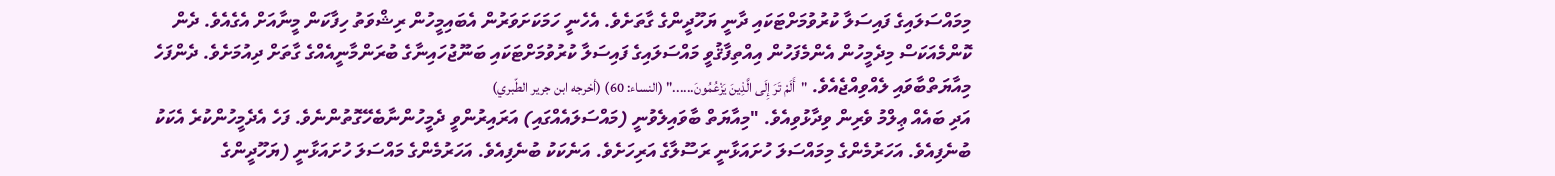މިމައްސަލައިގެ ފައިސަލާ ކުރުވުމަށްޓަކައި ދާނީ ޔަހޫދީންގެ ގާތަށެވެ. އެހެނީ ހަމަކަށަވަރުން އެބައިމީހުން ރިޝްވަތު ހިފާކަން މީނާއަށް އެގެއެވެ. ދެން ކޮންމެއަކަސް މިދެމީހުން އެންމެފަހުން އިއްތިފާޤުވީ މައްސަލައިގެ ފައިސަލާ ކުރުވުމަށްޓަކައި ބަނޫޖުހައިނާގެ ބުރަންމާނީއެއްގެ ގާތަށް ދިއުމަށެވެ. ދެންފަހެ މިއާޔަތްބާވައި ލެއްވިއްޖެއެވެ. "أَلَمْ تَرَ إِلَى الَّذِينَ يَزْعُمُونَ......" (النساء: 60) (أخرجه ابن جرير الطّبري)
އަދި ބައެއް ޢިލްމު ވެރިން ވިދާޅުވިއެވެ. "މިއާޔަތް ބާވައިލެވުނީ (މައްސަލައެއްގައި) އަރައިރުންވީ ދެމީހުންނާބެހޭގޮތުންނެވެ. ފަހެ އެދެމީހުންކުރެ އެކަކު ބުނެފިއެވެ. އަހަރުމެންގެ މިމައްސަލަ ހުށައަޅާނީ ރަސޫލާގެ އަރިހަށެވެ. އަނެކަކު ބުނެފިއެވެ. އަހަރުމެންގެ މައްސަލަ ހުށައަޅާނީ (ޔަހޫދީންގެ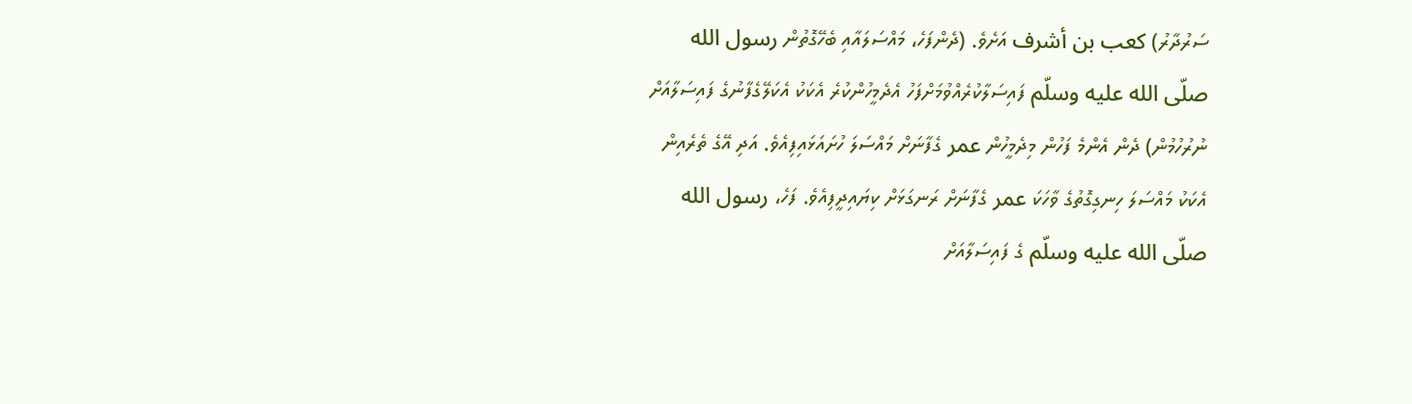ސަރުދާރު) كعب بن أشرف އަށެވެ. (ދެންފަހެ، މައްސަލައާއި ބެހޭގޮތުން رسول الله صلّى الله عليه وسلّم ފައިސަލާކުރެއްވުމަށްފަހު އެދެމީހުންކުރެ އެކަކު އެކަލޭގެފާނުގެ ފައިސަލާއަށް ނުރުހުމުން) ދެން އެންމެ ފަހުން މިދެމީހުން عمر ގެފާނަށް މައްސަލަ ހުށައަޅައިފިއެވެ. އަދި އޭގެ ތެރެއިން އެކަކު މައްސަލަ ހިނގިގޮތުގެ ވާހަކަ عمر ގެފާނަށް ރަނގަޅަށް ކިޔައިދީފިއެވެ. ފަހެ، رسول الله صلّى الله عليه وسلّم ގެ ފައިސަލާއަށް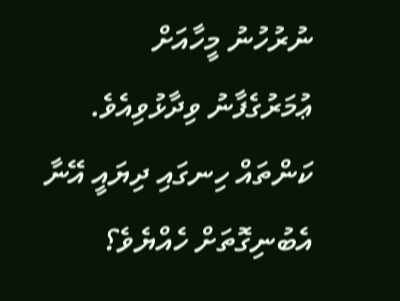ނުރުހުނު މީހާއަށް ޢުމަރުގެފާނު ވިދާޅުވިއެވެ. ކަންތައް ހިނގައި ދިޔައީ އޭނާ އެބުނިގޮތަށް ހެއްޔެވެ؟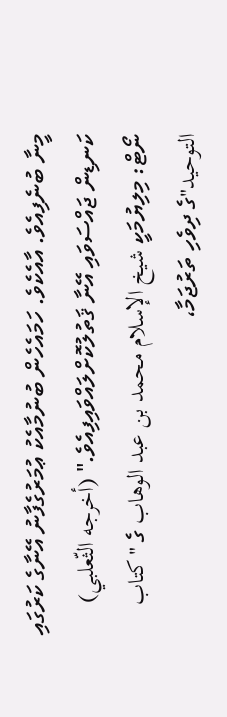މީނާ ބުނެފިއެވެ. އާއެކެވެ. ހަމައެހެން ބުނުމާއެކު ޢުމަރުގެފާނު އޭނާގެ ކަރުގައި ކަނޑިން ޖައްސަވައި އޭނާ ޤަތުލުކޮށްލައްވައިފިއެވެ." (أخرجه الثّعلبي)
ނޯޓް: މިލިޔުމަކީ شيخ الإسلام محمد بن عبد الوهاب ގެ "كتاب التوحيد"ގެ ދިވެހި ތަރުޖަމާ،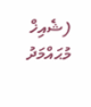(ޝެއިޚް މުޙައްމަދު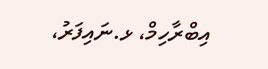އިބްރާހިމް، ޅ.ނައިފަރު،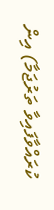ކުރައްވާފައިވާ ތަރުޖަމާ) އިން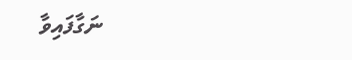ނަގާފައިވާ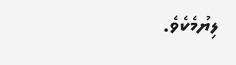ލިޔުމެކެވެ.